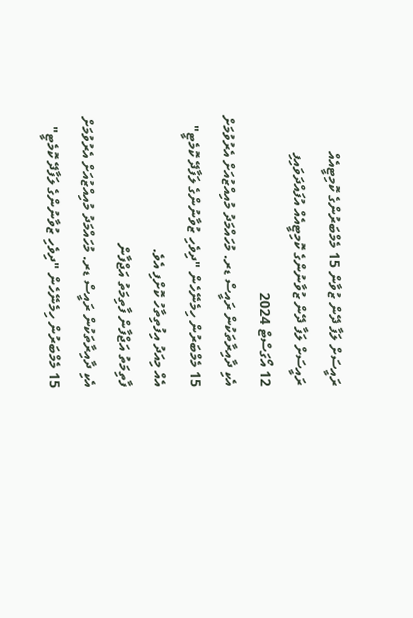ރައީސަށް ލަފާ ދޭން ޒުވާން 15 މެމްބަރުންގެ ކޮމިޓީއެއް
ރައީސަށް ލަފާ ދޭން ޒުވާނުންގެ ކޮމިޓީއެއް އުފައްދަވައިފި
12 އޯގަސްޓް 2024
އެކި ދާއިރާތަކުން ރައީސް ޑރ. މުހައްމަދު މުއިއްޒުއަށް އެރުވުމަށް 15 މެމްބަރުން ހިމެނޭހެން "ދިވެހި ޒުވާނުންގެ ލަފާދޭ ކޮމެޓީ" އެއް މިއަދު އިފުތިތާހު ކޮށްފި އެވެ.
ފާތިމަތު އަޖްފާން ފާތިމަތު އަޖްފާން
އެކި ދާއިރާތަކުން ރައީސް ޑރ. މުހައްމަދު މުއިއްޒުއަށް އެރުވުމަށް 15 މެމްބަރުން ހިމެނޭހެން "ދިވެހި ޒުވާނުންގެ ލަފާދޭ ކޮމެޓީ"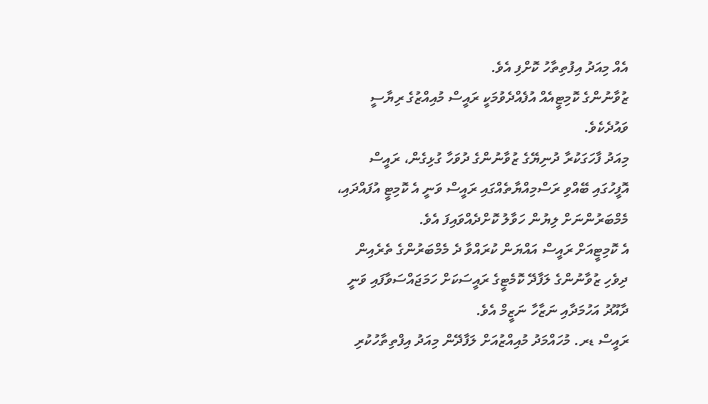އެއް މިއަދު އިފުތިތާހު ކޮށްފި އެވެ.
ޒުވާނުންގެ ކޮމިޓީއެއް އުފެއްދެވުމަކީ ރައީސް މުއިއްޒުގެ ރިޔާސީ ވައުދެކެވެ.
މިއަދު ފާހަގަކުރާ ދުނިޔޭގެ ޒުވާނުންގެ ދުވަހާ ގުޅިގެން، ރައީސް އޮފީހުގައި ބޭއްވި ރަސްމިއްޔާތެއްގައި ރައީސް ވަނީ އެ ކޮމިޓީ އުފައްދައި، މެމްބަރުންނަށް ލިޔުން ހަވާލު ކޮށްދެއްވައިފަ އެވެ.
އެ ކޮމިޓީއަށް ރައީސް އައްޔަން ކުރައްވާ ދެ މެމްބަރުންގެ ތެރެއިން ދިވެހި ޒުވާނުންގެ ލަފާދޭ ކޮމެޓީގެ ރައީސަކަށް ހަމަޖައްސަވާފައި ވަނީ ދާއޫދު އަހުމަދާއި ނަޒާހާ ނަޒީމް އެވެ.
ރައީސް ޑރ. މުހައްމަދު މުއިއްޒުއަށް ލަފާދޭން މިއަދު އިފްތިތާހުކުރި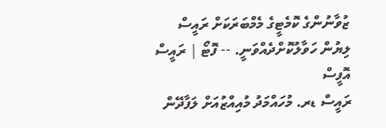ޒުވާނުންގެ ކޮމެޓީގެ މެމްބަރަކަށް ރައީސް ލިޔުން ހަވާލުކޮށްދެއްވަނީ. -- ފޮޓޯ | ރައީސް އޮފީސް
ރައީސް ޑރ. މުހައްމަދު މުއިއްޒުއަށް ލަފާދޭން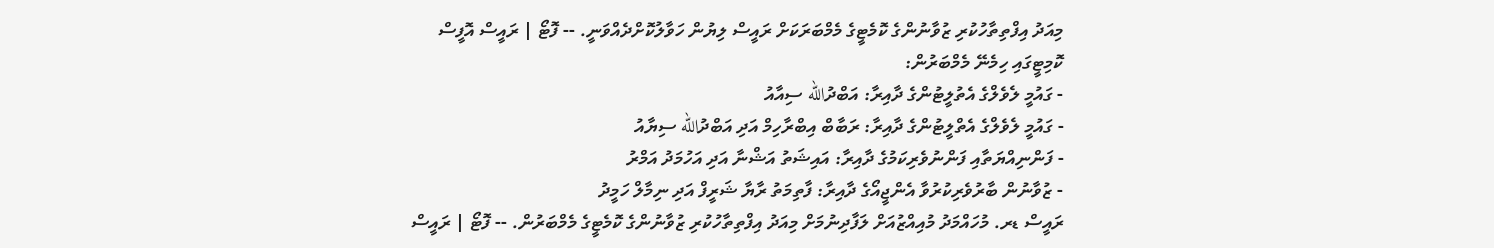މިއަދު އިފްތިތާހުކުރި ޒުވާނުންގެ ކޮމެޓީގެ މެމްބަރަކަށް ރައީސް ލިޔުން ހަވާލުކޮށްދެއްވަނީ. -- ފޮޓޯ | ރައީސް އޮފީސް
ކޮމިޓީގައި ހިމެނޭ މެމްބަރުން:
- ގައުމީ ލެވެލްގެ އެތުލީޓުންގެ ދާއިރާ: އަބްދުالله ސިއާއު
- ގައުމީ ލެވެލްގެ އެތްލީޓުންގެ ދާއިރާ: ރަބާބް އިބްރާހިމް އަދި އަބްދުالله ސިޔާއު
- ފަންނިއްޔަތާއި ފަންނުވެރިކަމުގެ ދާއިރާ: އައިޝަތު އަޝްނާ އަދި އަހުމަދު އަމްރު
- ޒުވާނުން ބާރުވެރިކުރުވާ އެންޖީއޯގެ ދާއިރާ: ފާތިމަތު ރާޔާ ޝަރީފް އަދި ނިމާލް ހަމީދު
ރައީސް ޑރ. މުހައްމަދު މުއިއްޒުއަށް ލަފާދިނުމަށް މިއަދު އިފްތިތާހުކުރި ޒުވާނުންގެ ކޮމެޓީގެ މެމްބަރުން. -- ފޮޓޯ | ރައީސް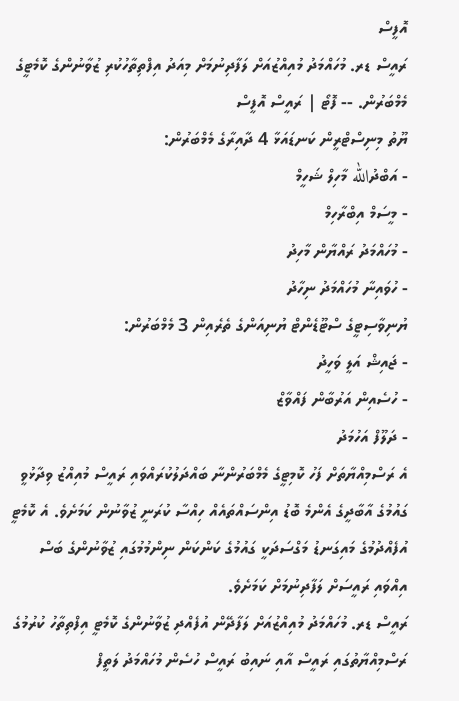އޮފީސް
ރައީސް ޑރ. މުހައްމަދު މުއިއްޒުއަށް ލަފާދިނުމަށް މިއަދު އިފްތިތާހުކުރި ޒުވާނުންގެ ކޮމެޓީގެ މެމްބަރުން. -- ފޮޓޯ | ރައީސް އޮފީސް
ޔޫތު މިނިސްޓްރީން ކަނޑައަޅާ 4 ދާއިރާގެ މެމްބަރުން:
- އަބްދުالله މާހިލް ޝަހީމް
- މީސަމް އިބްރާހިމް
- މުހައްމަދު ރައްޔާން މާހިދު
- ހުވައިނާ މުހައްމަދު ނިހާދު
ޔުނިވާސިޓީގެ ސްޓޫޑެންޓް ޔުނިއަންގެ ތެރެއިން 3 މެމްބަރުން:
- ޖައިޝް އަލީ ވަހީދު
- ހުސެއިން އަރުބާން ފައްވާޒް
- ދަލޫފް އަހުމަދު
އެ ރަސްމިއްޔާތަށް ފަހު ކޮމިޓީގެ މެމްބަރުންނާ ބައްދަލުކުރައްވައި ރައީސް މުއިއްޒު ވިދާޅުވީ ގައުމުގެ އާބާދީގެ އެންމެ ބޮޑު އިންސައްތައެއް ހިއްސާ ކުރަނީ ޒުވާނުން ކަމަށެވެ. އެ ކޮމެޓީ އުފެއްދުމުގެ މައިގަނޑު މަގްސަދަކީ ގައުމުގެ ކަންކަން ނިންމުމުގައި ޒުވާނުންގެ ބަސް އިއްވައި ރައީސަށް ލަފާދިނުމަށް ކަމަށެވެ.
ރައީސް ޑރ. މުހައްމަދު މުއިއްޒުއަށް ލަފާދޭން އުފެއްދި ޒުވާނުންގެ ކޮމެޓީ އިފްތިތާހު ކުރުމުގެ ރަސްމިއްޔާތުގައި ރައީސް އާއި ނައިބު ރައީސް ހުސެން މުހައްމަދު ލަތީފް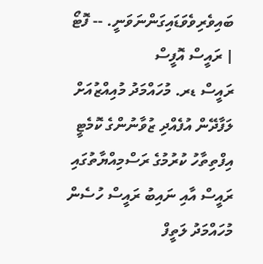ބައިވެރިވެވަޑައިގަންނަވަނީ. -- ފޮޓޯ | ރައީސް އޮފީސް
ރައީސް ޑރ. މުހައްމަދު މުއިއްޒުއަށް ލަފާދޭން އުފެއްދި ޒުވާނުންގެ ކޮމެޓީ އިފްތިތާހު ކުރުމުގެ ރަސްމިއްޔާތުގައި ރައީސް އާއި ނައިބު ރައީސް ހުސެން މުހައްމަދު ލަތީފް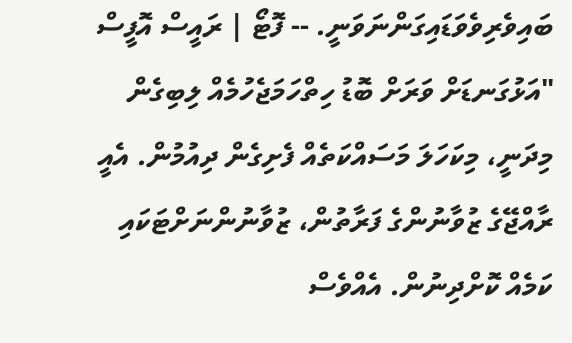ބައިވެރިވެވަޑައިގަންނަވަނީ. -- ފޮޓޯ | ރައީސް އޮފީސް
"އަޅުގަނޑަށް ވަރަށް ބޮޑު ހިތްހަމަޖެހުމެއް ލިބިގެން މިދަނީ، މިކަހަލަ މަސައްކަތެއް ފެށިގެން ދިއުމުން. އެއީ ރާއްޖޭގެ ޒުވާނުންގެ ފަރާތުން، ޒުވާނުންނަށްޓަކައި ކަމެއް ކޮށްދިނުން. އެއްވެސް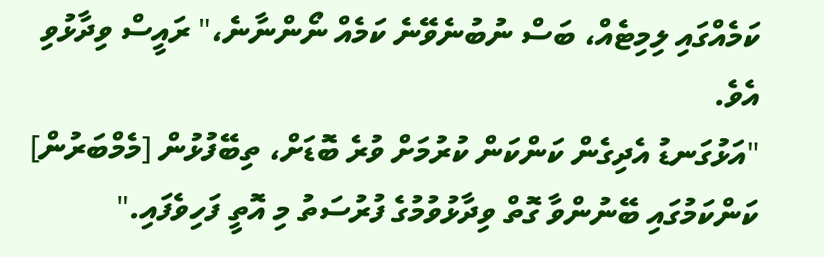ކަމެއްގައި ލިމިޓެއް، ބަސް ނުބުނެވޭނެ ކަމެއް ނޯންނާނެ،" ރައީސް ވިދާޅުވި އެވެ.
"އަޅުގަނޑު އެދިގެން ކަންކަން ކުރުމަށް ވުރެ ބޮޑަށް، ތިބޭފުޅުން [މެމްބަރުން] ކަންކަމުގައި ބޭނުންވާ ގޮތް ވިދާޅުވުމުގެ ފުރުސަތު މި އޮތީ ފަހިވެފައި."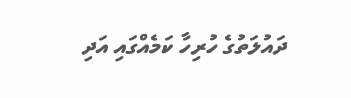ދައުލަތުގެ ހުރިހާ ކަމެއްގައި އަދި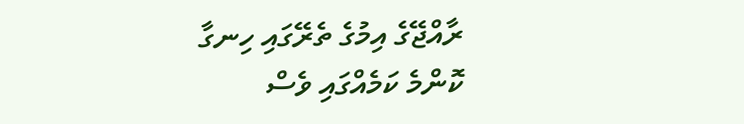ރާއްޖޭގެ އިމުގެ ތެރޭގައި ހިނގާ ކޮންމެ ކަމެއްގައި ވެސް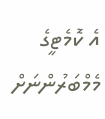އެ ކޮމެޓީގެ މެމްބަރުންނަށް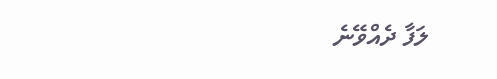ލަފާ ދެއްވޭނެ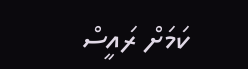ކަމަށް ރައީސް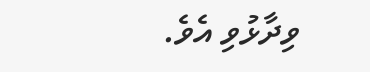ވިދާޅުވި އެވެ.